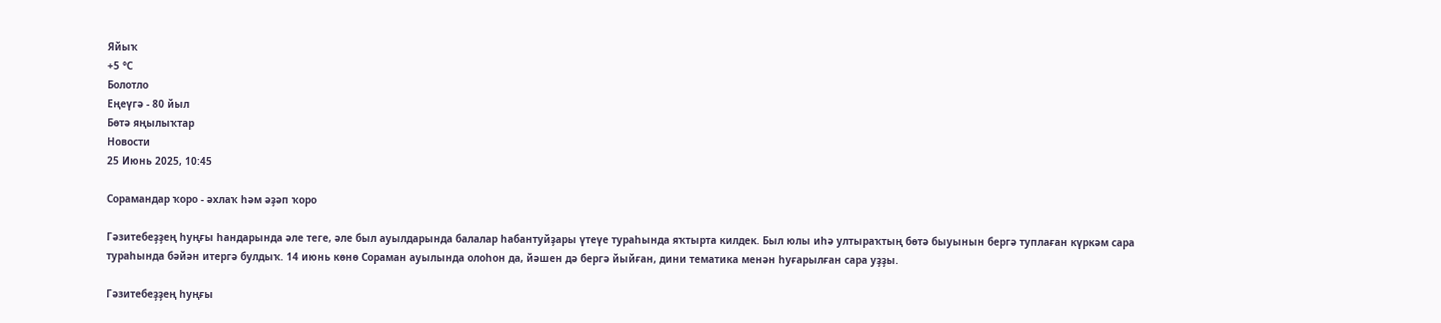Яйыҡ
+5 °С
Болотло
Еңеүгә - 80 йыл
Бөтә яңылыҡтар
Новости
25 Июнь 2025, 10:45

Сорамандар ҡоро - әхлаҡ һәм әҙәп ҡоро

Гәзитебеҙҙең һуңғы һандарында әле теге, әле был ауылдарында балалар һабантуйҙары үтеүе тураһында яҡтырта килдек. Был юлы иһә ултыраҡтың бөтә быуынын бергә туплаған күркәм сара тураһында бәйән итергә булдыҡ. 14 июнь көнө Сораман ауылында олоһон да, йәшен дә бергә йыйған, дини тематика менән һуғарылған сара уҙҙы.

Гәзитебеҙҙең һуңғы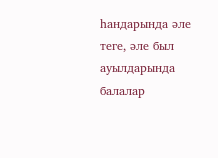һандарында әле теге, әле был ауылдарында балалар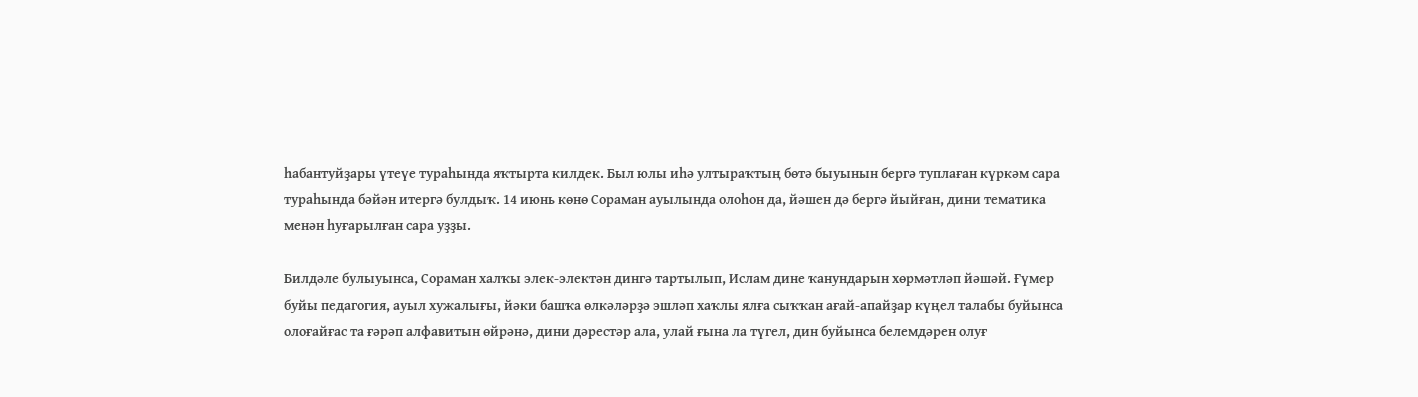һабантуйҙары үтеүе тураһында яҡтырта килдек. Был юлы иһә ултыраҡтың бөтә быуынын бергә туплаған күркәм сара тураһында бәйән итергә булдыҡ. 14 июнь көнө Сораман ауылында олоһон да, йәшен дә бергә йыйған, дини тематика менән һуғарылған сара уҙҙы.

Билдәле булыуынса, Сораман халҡы элек-электән дингә тартылып, Ислам дине ҡанундарын хөрмәтләп йәшәй. Ғүмер буйы педагогия, ауыл хужалығы, йәки башҡа өлкәләрҙә эшләп хаҡлы ялға сыҡҡан ағай-апайҙар күңел талабы буйынса олоғайғас та ғәрәп алфавитын өйрәнә, дини дәрестәр ала, улай ғына ла түгел, дин буйынса белемдәрен олуғ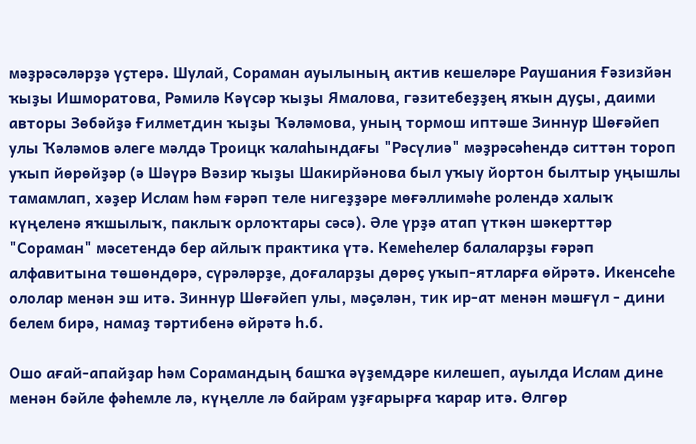мәҙрәсәләрҙә үҫтерә. Шулай, Сораман ауылының актив кешеләре Раушания Ғәзизйән ҡыҙы Ишморатова, Рәмилә Кәүсәр ҡыҙы Ямалова, гәзитебеҙҙең яҡын дуҫы, даими авторы Зөбәйҙә Ғилметдин ҡыҙы Ҡәләмова, уның тормош иптәше Зиннур Шөғәйеп улы Ҡәләмов әлеге мәлдә Троицк ҡалаһындағы "Рәсүлиә" мәҙрәсәһендә ситтән тороп уҡып йөрөйҙәр (ә Шәүрә Вәзир ҡыҙы Шакирйәнова был уҡыу йортон былтыр уңышлы тамамлап, хәҙер Ислам һәм ғәрәп теле нигеҙҙәре мөғәллимәһе ролендә халыҡ күңеленә яҡшылыҡ, паклыҡ орлоҡтары сәсә). Әле үрҙә атап үткән шәкерттәр "Сораман" мәсетендә бер айлыҡ практика үтә. Кемеһелер балаларҙы ғәрәп алфавитына төшөндөрә, сүрәләрҙе, доғаларҙы дөрөҫ уҡып-ятларға өйрәтә. Икенсеһе ололар менән эш итә. Зиннур Шөғәйеп улы, мәҫәлән, тик ир-ат менән мәшғүл - дини белем бирә, намаҙ тәртибенә өйрәтә һ.б.

Ошо ағай-апайҙар һәм Сорамандың башҡа әүҙемдәре килешеп, ауылда Ислам дине менән бәйле фәһемле лә, күңелле лә байрам уҙғарырға ҡарар итә. Өлгөр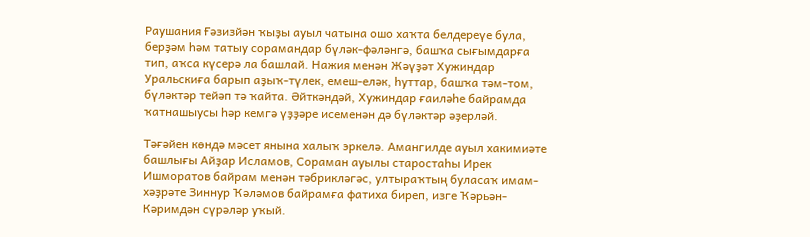Раушания Ғәзизйән ҡыҙы ауыл чатына ошо хаҡта белдереүе була, берҙәм һәм татыу сорамандар бүләк-фәләнгә, башҡа сығымдарға тип, аҡса күсерә ла башлай. Нажия менән Жәүҙәт Хужиндар Уральскиға барып аҙыҡ-түлек, емеш-еләк, һуттар, башҡа тәм-том, бүләктәр тейәп тә ҡайта. Әйткәндәй, Хужиндар ғаиләһе байрамда ҡатнашыусы һәр кемгә үҙҙәре исеменән дә бүләктәр әҙерләй.

Тәғәйен көндә мәсет янына халыҡ эркелә. Амангилде ауыл хакимиәте башлығы Айҙар Исламов, Сораман ауылы старостаһы Ирек Ишморатов байрам менән тәбрикләгәс, ултыраҡтың буласаҡ имам-хәҙрәте Зиннур Ҡәләмов байрамға фатиха биреп, изге Ҡәрьән-Кәримдән сүрәләр уҡый.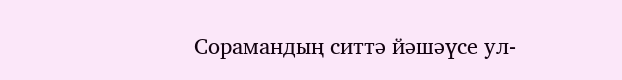Сорамандың ситтә йәшәүсе ул-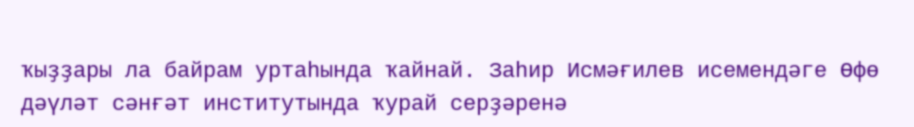ҡыҙҙары ла байрам уртаһында ҡайнай. Заһир Исмәғилев исемендәге Өфө дәүләт сәнғәт институтында ҡурай серҙәренә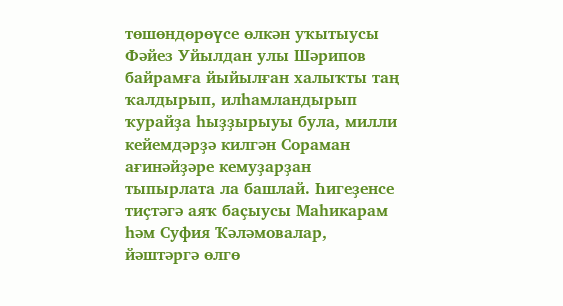төшөндөрөүсе өлкән уҡытыусы Фәйез Уйылдан улы Шәрипов байрамға йыйылған халыҡты таң ҡалдырып, илһамландырып ҡурайҙа һыҙҙырыуы була, милли кейемдәрҙә килгән Сораман ағинәйҙәре кемуҙарҙан тыпырлата ла башлай. Һигеҙенсе тиҫтәгә аяҡ баҫыусы Маһикарам һәм Суфия Ҡәләмовалар, йәштәргә өлгө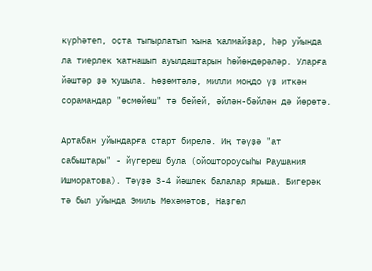күрһәтеп, оҫта тыпырлатып ҡына ҡалмайҙар, һәр уйында ла тиерлек ҡатнашып ауылдаштарын һөйөндөрәләр. Уларға йәштәр ҙә ҡушыла. Һөҙөмтәлә, милли моңдо үҙ иткән сорамандар "өсмөйөш" тә бейей, әйлән-бәйлән дә йөрөтә.

Артабан уйындарға старт бирелә. Иң тәүҙә "ат сабыштары" - йүгереш була (ойоштороусыһы Раушания Ишморатова). Тәүҙә 3-4 йәшлек балалар ярыша. Бигерәк тә был уйында Эмиль Мөхәмәтов, Наҙгөл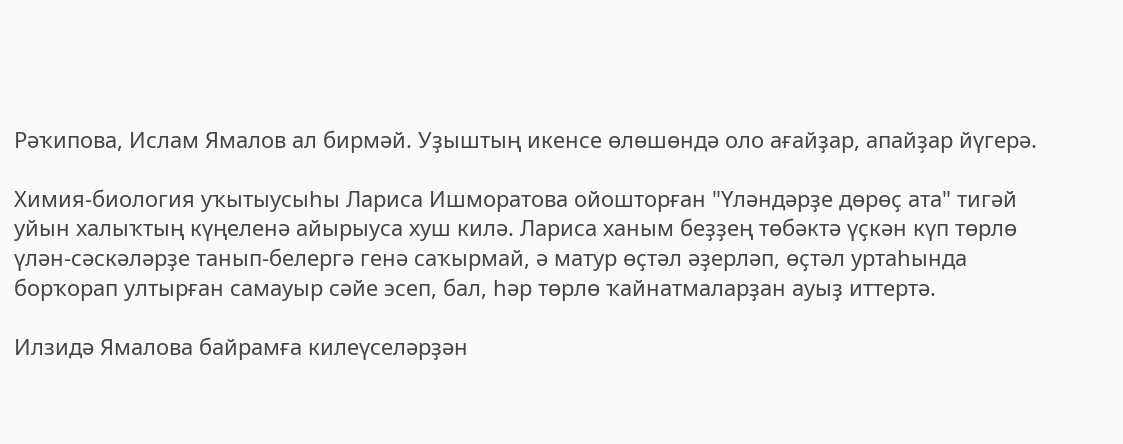Рәҡипова, Ислам Ямалов ал бирмәй. Уҙыштың икенсе өлөшөндә оло ағайҙар, апайҙар йүгерә.

Химия-биология уҡытыусыһы Лариса Ишморатова ойошторған "Үләндәрҙе дөрөҫ ата" тигәй уйын халыҡтың күңеленә айырыуса хуш килә. Лариса ханым беҙҙең төбәктә үҫкән күп төрлө үлән-сәскәләрҙе танып-белергә генә саҡырмай, ә матур өҫтәл әҙерләп, өҫтәл уртаһында борҡорап ултырған самауыр сәйе эсеп, бал, һәр төрлө ҡайнатмаларҙан ауыҙ иттертә.

Илзидә Ямалова байрамға килеүселәрҙән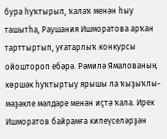бура һуҡтырып, ҡалаҡ менән һыу ташытһа, Раушания Ишморатова арҡан тарттыртып, уғатарлыҡ конкурсы ойоштороп ебәрә. Рәмилә Ямалованың көршәк һуҡтыртыу ярышы ла ҡыҙыҡлы-мәҙәкле мәлдәре менән иҫтә ҡала. Ирек Ишморатов байрамға килеүселәрҙән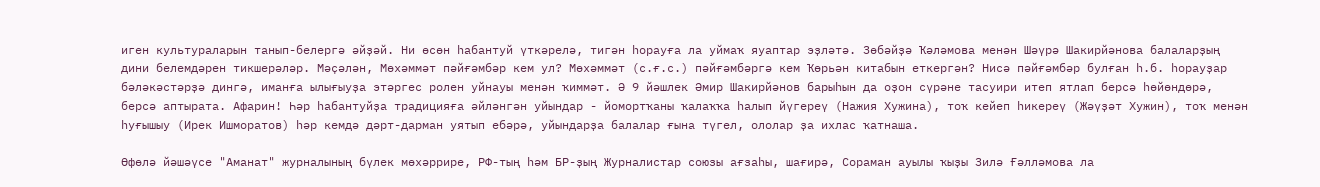иген культураларын танып-белергә әйҙәй. Ни өсөн һабантуй үткәрелә, тигән һорауға ла уймаҡ яуаптар эҙләтә. Зөбәйҙә Ҡәләмова менән Шәүрә Шакирйәнова балаларҙың дини белемдәрен тикшерәләр. Мәҫәлән, Мөхәммәт пәйғәмбәр кем ул? Мөхәммәт (с.ғ.с.) пәйғәмбәргә кем Ҡөрьән китабын еткергән? Нисә пәйғәмбәр булған һ.б. һорауҙар бәләкәстәрҙә дингә, иманға ылығыуҙа этәргес ролен уйнауы менән ҡиммәт. Ә 9 йәшлек Әмир Шакирйәнов барыһын да оҙон сүрәне тасуири итеп ятлап берсә һөйөндөрә, берсә аптырата. Афарин! Һәр һабантуйҙа традицияға әйләнгән уйындар - йомортҡаны ҡалаҡҡа һалып йүгереү (Нажия Хужина), тоҡ кейеп һикереү (Жәүҙәт Хужин), тоҡ менән һуғышыу (Ирек Ишморатов) һәр кемдә дәрт-дарман уятып ебәрә, уйындарҙа балалар ғына түгел, ололар ҙа ихлас ҡатнаша.

Өфөлә йәшәүсе "Аманат" журналының бүлек мөхәррире, РФ-тың һәм БР-ҙың Журналистар союзы ағзаһы, шағирә, Сораман ауылы ҡыҙы Зилә Ғәлләмова ла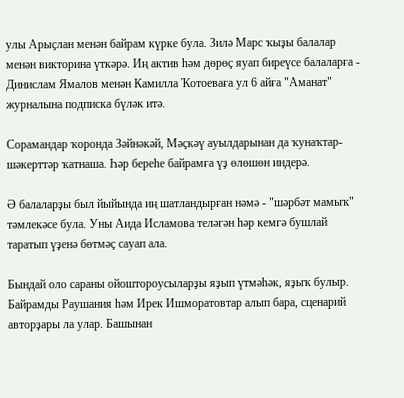улы Арыҫлан менән байрам күрке була. Зилә Марс ҡыҙы балалар менән викторина үткәрә. Иң актив һәм дөрөҫ яуап биреүсе балаларға - Динислам Ямалов менән Камилла Ҡотоеваға ул 6 айға "Аманат" журналына подписка бүләк итә.

Сорамандар ҡоронда Зәйнәкәй, Мәҫкәү ауылдарынан да ҡунаҡтар-шәкерттәр ҡатнаша. Һәр береһе байрамға үҙ өлөшөн индерә.

Ә балаларҙы был йыйында иң шатландырған нәмә - "шәрбәт мамыҡ" тәмлекәсе була. Уны Аида Исламова теләгән һәр кемгә бушлай таратып үҙенә бөтмәҫ сауап ала.

Бындай оло сараны ойоштороусыларҙы яҙып үтмәһәк, яҙыҡ булыр. Байрамды Раушания һәм Ирек Ишморатовтар алып бара, сценарий авторҙары ла улар. Башынан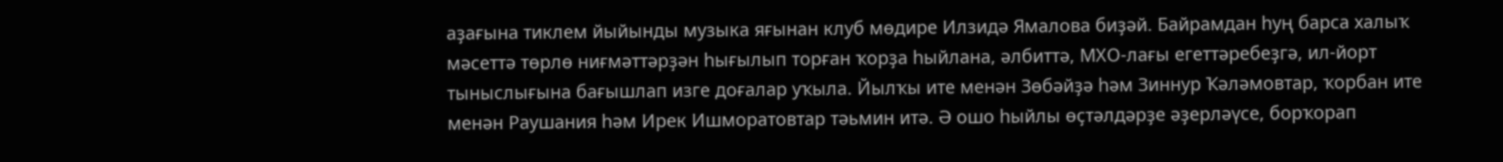аҙағына тиклем йыйынды музыка яғынан клуб мөдире Илзидә Ямалова биҙәй. Байрамдан һуң барса халыҡ мәсеттә төрлө ниғмәттәрҙән һығылып торған ҡорҙа һыйлана, әлбиттә, МХО-лағы егеттәребеҙгә, ил-йорт тыныслығына бағышлап изге доғалар уҡыла. Йылҡы ите менән Зөбәйҙә һәм Зиннур Ҡәләмовтар, ҡорбан ите менән Раушания һәм Ирек Ишморатовтар тәьмин итә. Ә ошо һыйлы өҫтәлдәрҙе әҙерләүсе, борҡорап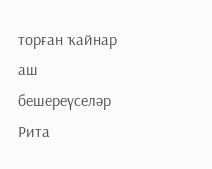торған ҡайнар аш бешереүселәр Рита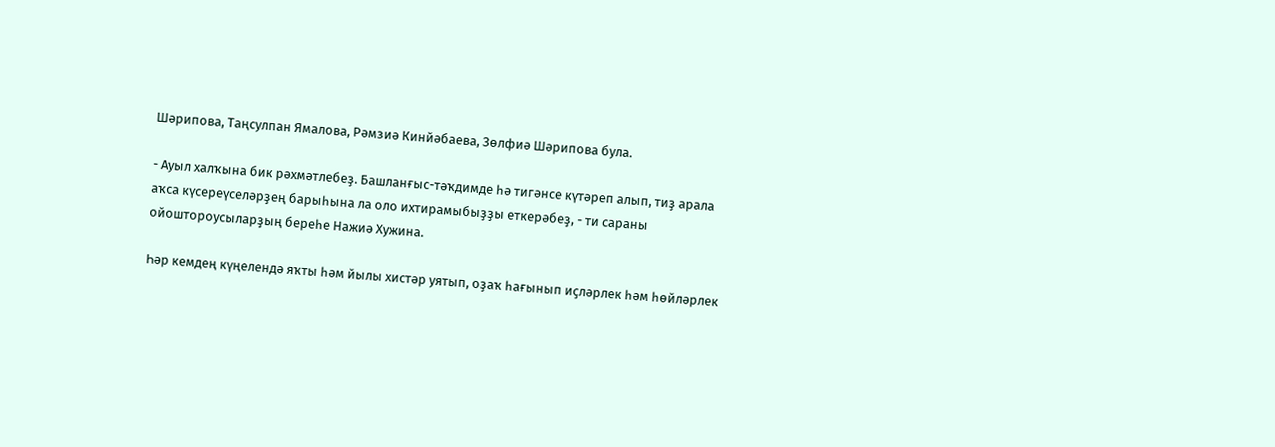Шәрипова, Таңсулпан Ямалова, Рәмзиә Кинйәбаева, Зөлфиә Шәрипова була.

- Ауыл халҡына бик рәхмәтлебеҙ. Башланғыс-тәҡдимде һә тигәнсе күтәреп алып, тиҙ арала аҡса күсереүселәрҙең барыһына ла оло ихтирамыбыҙҙы еткерәбеҙ, - ти сараны ойоштороусыларҙың береһе Нажиә Хужина.

Һәр кемдең күңелендә яҡты һәм йылы хистәр уятып, оҙаҡ һағынып иҫләрлек һәм һөйләрлек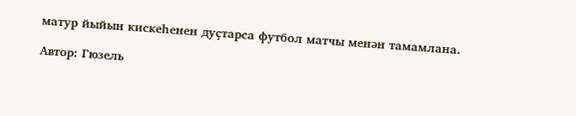матур йыйын кискеһенен дуҫтарса футбол матчы менән тамамлана.

Автор: Гюзель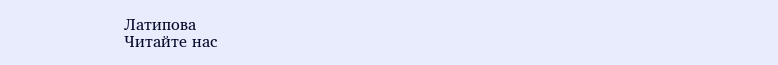Латипова
Читайте нас